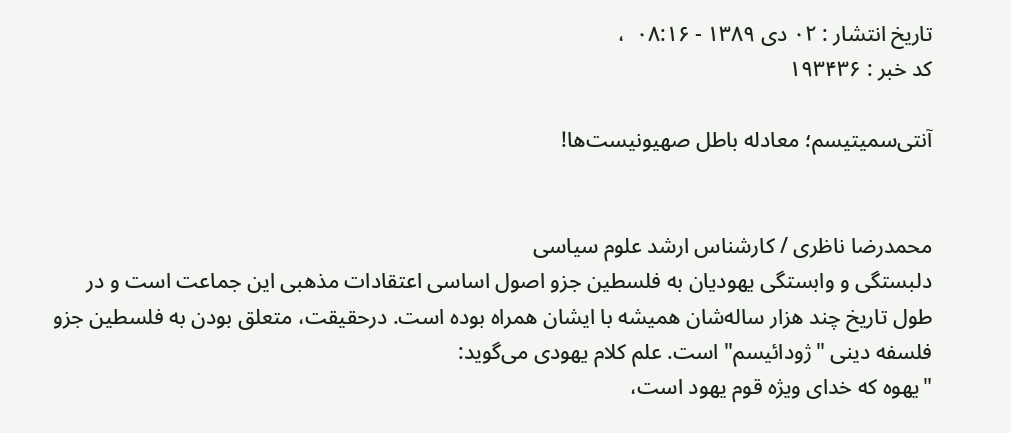تاریخ انتشار : ۰۲ دی ۱۳۸۹ - ۰۸:۱۶  ،
کد خبر : ۱۹۳۴۳۶

آنتی‌سمیتیسم؛ معادله باطل صهیونیست‌ها!


محمدرضا ناظری / کارشناس ارشد علوم سیاسی
دلبستگی و وابستگی یهودیان به فلسطین جزو اصول اساسی اعتقادات مذهبی این جماعت است و در طول تاریخ چند هزار ساله‌شان همیشه با ایشان همراه بوده است. درحقیقت، متعلق بودن به فلسطین جزو فلسفه دینی "ژودائیسم" است. علم کلام یهودی می‌گوید:
"یهوه که خدای ویژه قوم یهود است،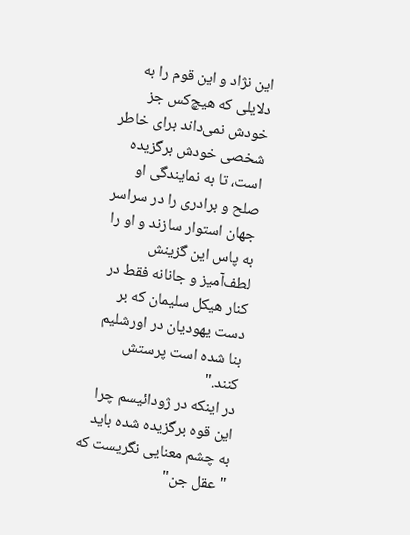این نژاد و این قوم را به دلایلی که هیچ‌کس جز خودش نمی‌داند برای خاطر شخصی خودش برگزیده است، تا به نمایندگی او صلح و برادری را در سراسر جهان استوار سازند و او را به پاس این گزینش لطف‌آمیز و جانانه فقط در کنار هیکل سلیمان که بر دست یهودیان در اورشلیم بنا شده است پرستش کنند."
در اینکه در ژودائیسم چرا این قوه برگزیده شده باید به چشم معنایی نگریست که "عقل جن"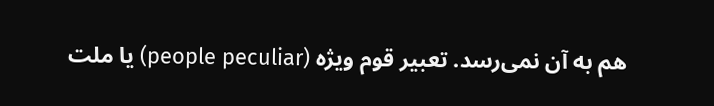هم به آن نمی‌رسد. تعبیر قوم ویژه (people peculiar) یا ملت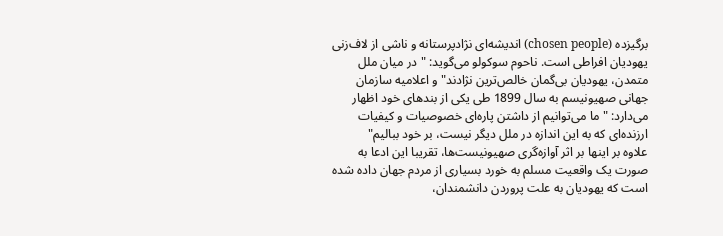برگیزده (chosen people) اندیشه‌ای نژادپرستانه و ناشی از لاف‌زنی یهودیان افراطی است. ناحوم سوکولو می‌گوید: "در میان ملل متمدن، یهودیان بی‌گمان خالص‌ترین نژادند" و اعلامیه سازمان جهانی صهیونیسم به سال 1899 طی یکی از بندهای خود اظهار می‌دارد: "ما می‌توانیم از داشتن پاره‌ای خصوصیات و کیفیات ارزنده‌ای که به این اندازه در ملل دیگر نیست، بر خود ببالیم"
علاوه بر اینها بر اثر آوازه‌گری صهیونیست‌ها، تقریبا این ادعا به صورت یک واقعیت مسلم به خورد بسیاری از مردم جهان داده شده است که یهودیان به علت پروردن دانشمندان،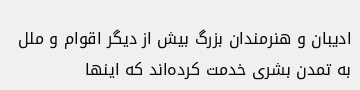ادیبان و هنرمندان بزرگ بیش از دیگر اقوام و ملل به تمدن بشری خدمت کرده‌اند که اینها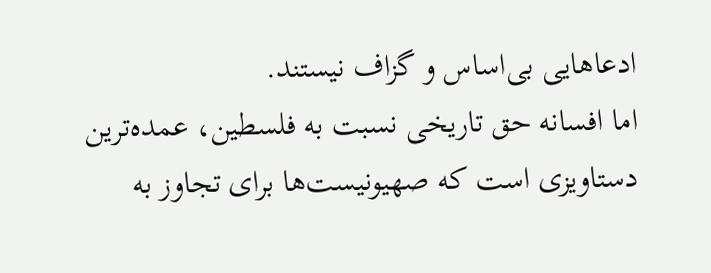ادعاهایی بی‌اساس و گزاف نیستند.
اما افسانه حق تاریخی نسبت به فلسطین، عمده‌ترین دستاویزی است که صهیونیست‌ها برای تجاوز به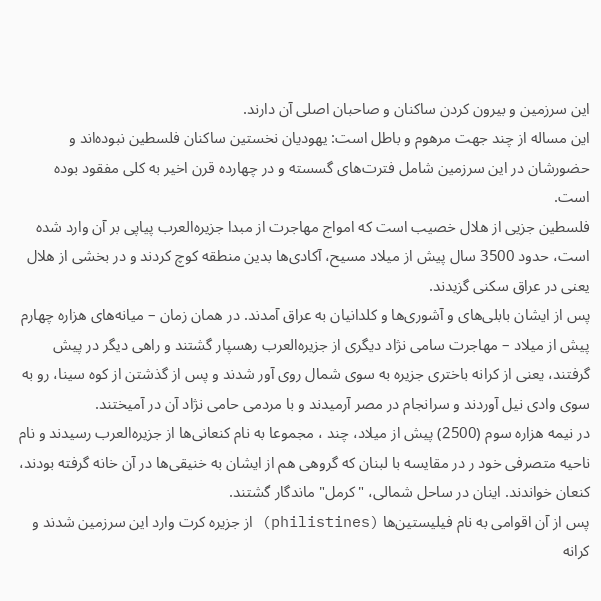این سرزمین و بیرون کردن ساکنان و صاحبان اصلی آن دارند.
این مساله از چند جهت مرهوم و باطل است: یهودیان نخستین ساکنان فلسطین نبوده‌اند و حضورشان در این سرزمین شامل فترت‌های گسسته و در چهارده قرن اخیر به کلی مفقود بوده است.
فلسطین جزیی از هلال خصیب است که امواج مهاجرت از مبدا جزیره‌العرب پیاپی بر آن وارد شده است، حدود 3500 سال پیش از میلاد مسیح، آکادی‌ها بدین‌ منطقه کوچ کردند و در بخشی از هلال یعنی در عراق سکنی گزیدند.
پس از ایشان بابلی‌های و آشوری‌ها و کلدانیان به عراق آمدند. در همان زمان – میانه‌های هزاره چهارم پیش از میلاد – مهاجرت سامی نژاد دیگری از جزیره‌العرب رهسپار گشتند و راهی دیگر در پیش گرفتند، یعنی از کرانه باختری جزیره به سوی شمال روی آور شدند و پس از گذشتن از کوه سینا، رو به سوی وادی نیل آوردند و سرانجام در مصر آرمیدند و با مردمی حامی نژاد آن در آمیختند.
در نیمه هزاره سوم (2500) پیش از میلاد، چند ، مجموعا به نام کنعانی‌ها از جزیره‌العرب رسیدند و نام ناحیه متصرفی خود ر در مقایسه با لبنان که گروهی هم از ایشان به خنیقی‌ها در آن خانه گرفته بودند، کنعان خواندند. اینان در ساحل شمالی، "کرمل" ماندگار گشتند.
پس از آن اقوامی به نام فیلیستین‌ها (philistines) از جزیره کرت وارد این سرزمین شدند و کرانه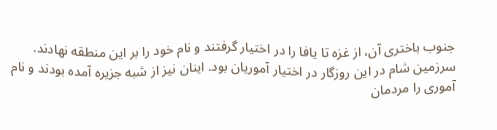جنوب باختری آن، از غزه تا یافا را در اختیار گرفتند و نام خود را بر این منطقه نهادند.
سرزمین شام در این روزگار در اختیار آموریان بود. اینان نیز از شبه جزیره آمده بودند و نام آموری را مردمان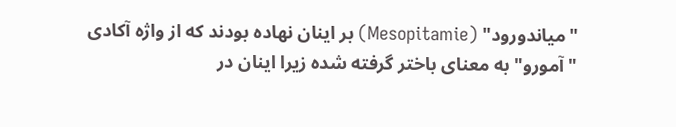"میاندورود" (Mesopitamie) بر اینان نهاده بودند که از واژه آکادی "آمورو" به معنای باختر گرفته شده زیرا اینان در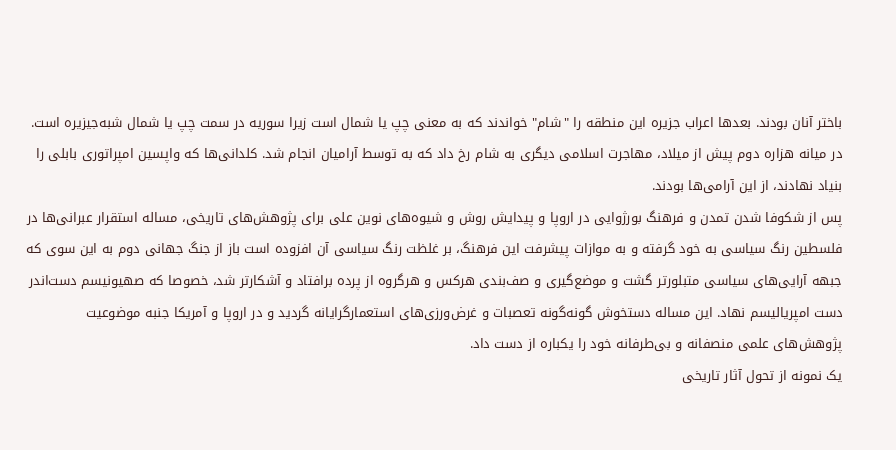باختر آنان بودند. بعدها اعراب جزیره این منطقه را "شام" خواندند که به معنی چپ یا شمال است زیرا سوریه در سمت چپ یا شمال شبه‌جیزیره است.
در میانه هزاره دوم پیش از میلاد، مهاجرت اسلامی دیگری به شام رخ داد که به توسط آرامیان انجام شد. کلدانی‌ها که واپسین امپراتوری بابلی را بنیاد نهادند، از این آرامی‌ها بودند.
پس از شکوفا شدن تمدن و فرهنگ بورژوایی در اروپا و پیدایش روش و شیوه‌های نوین علی برای پژوهش‌های تاریخی، مساله استقرار عبرانی‌ها در فلسطین رنگ سیاسی به خود گرفته و به موازات پیشرفت این فرهنگ، بر غلظت رنگ سیاسی آن افزوده است باز از جنگ جهانی دوم به این سوی که جبهه آرایی‌های سیاسی متبلورتر گشت و موضع‌گیری و صف‌بندی هرکس و هرگروه از پرده برافتاد و آشکارتر شد، خصوصا که صهیونیسم دست‌اندر دست امپریالیسم نهاد. این مساله دستخوش گونه‌گونه تعصبات و غرض‌ورزی‌های استعمارگرایانه گردید و در اروپا و آمریکا جنبه موضوعیت پژوهش‌های علمی منصفانه و بی‌طرفانه خود را یکباره از دست داد.
یک نمونه از تحول آثار تاریخی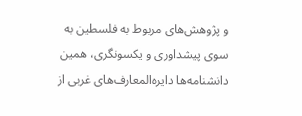و پژوهش‌های مربوط به فلسطین به سوی پیشداوری و یکسونگری، همین دانشنامه‌ها دایره‌المعارف‌های غربی از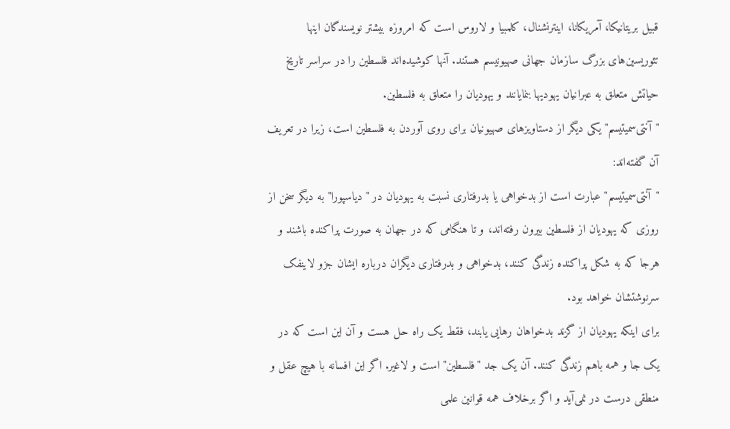قبیل بریتانیکا، آمریکانا، اینترنشنال، کلمبیا و لاروس است که امروزه بیشتر نویسندگان اینها تئوریسین‌های بزرگ سازمان جهانی صهیونیسم هستند. آنها کوشیده‌اند فلسطین را در سراسر تاریخ حیاتش متعلق به عبرانیان یهودیها بنمایانند و یهودیان را متعلق به فلسطین.
"آنتی‌سمیتیسم" یکی دیگر از دستاویزهای صهیونیان برای روی آوردن به فلسطین است، زیرا در تعریف آن گفته‌اند:
"آنتی‌سمیتیسم" عبارت است از بدخواهی یا بدرفتاری نسبت به یهودیان در "دیاسپورا" به دیگر سخن از روزی که یهودیان از فلسطین بیرون رفته‌اند، و تا هنگامی که در جهان به صورت پراکنده باشند و هرجا که به شکل پراکنده زندگی کنند، بدخواهی و بدرفتاری دیگران درباره ایشان جزو لاینفک سرنوشتشان خواهد بود.
برای اینکه یهودیان از گزند بدخواهان رهایی یابند، فقط یک راه حل هست و آن این است که در یک جا و همه باهم زندگی کنند. آن یک جد "فلسطین" است و لاغیر. اگر این افسانه با هیچ عقل و منطقی درست در نمی‌آید و اگر برخلاف همه قوانین علمی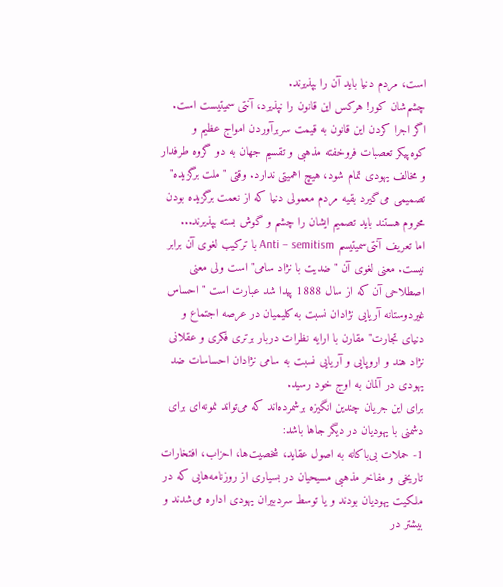است، مردم دنیا باید آن را بپذیرند.
چشم‌شان کور! هرکس این قانون را نپذیرد، آنتی سمیتیست است.
اگر اجرا کردن این قانون به قیمت سربرآوردن امواج عظیم و کوه‌پیکر تعصبات فروخفته مذهبی و تقسیم جهان به دو گروه طرفدار و مخالف یهودی تمام شود، هیچ اهمیتی ندارد. وقتی "ملت برگزیده" تصمیمی می‌گیرد بقیه مردم معمولی دنیا که از نعمت برگزیده بودن محروم هستند باید تصمیم ایشان را چشم و گوش بسته بپذیرند...
اما تعریف آنتی‌سمیتیسم Anti – semitism با ترکیب لغوی آن برابر نیست. معنی لغوی آن "ضدیت با نژاد سامی" است ولی معنی اصطلاحی آن که از سال 1888 پیدا شد عبارت است "احساس غیردوستانه آریایی نژادان نسبت به کلیمیان در عرصه اجتماع و دنیای تجارت" مقارن با ارایه نظرات دربار برتری فکری و عقلانی نژاد هند و اروپایی و آریایی نسبت به سامی نژادان احساسات ضد یهودی در آلمان به اوج خود رسید.
برای این جریان چندین انگیزه برشمرده‌اند که می‌تواند نمونه‌ای برای دشمنی با یهودیان در دیگر جاها باشد:
1- حملات بی‌باکانه به اصول عقاید، شخصیت‌ها، احزاب، افتخارات تاریخی و مفاخر مذهبی مسیحیان در بسیاری از روزنامه‌هایی که در ملکیت یهودیان بودند و یا توسط سردبیران یهودی اداره می‌شدند و بیشتر در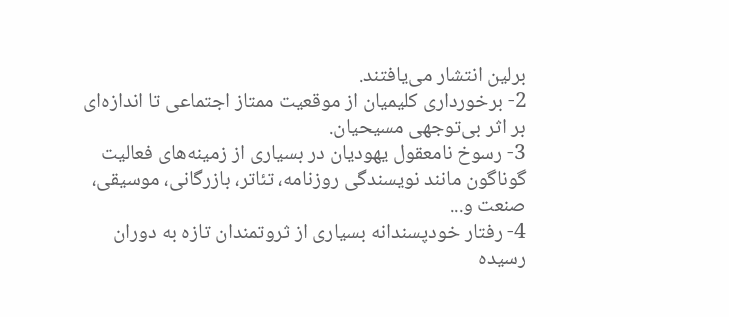برلین انتشار می‌یافتند.
2- برخورداری کلیمیان از موقعیت ممتاز اجتماعی تا اندازه‌ای بر اثر بی‌توجهی مسیحیان.
3- رسوخ نامعقول یهودیان در بسیاری از زمینه‌های فعالیت گوناگون مانند نویسندگی روزنامه، تئاتر، بازرگانی، موسیقی، صنعت و...
4- رفتار خودپسندانه بسیاری از ثروتمندان تازه به دوران رسیده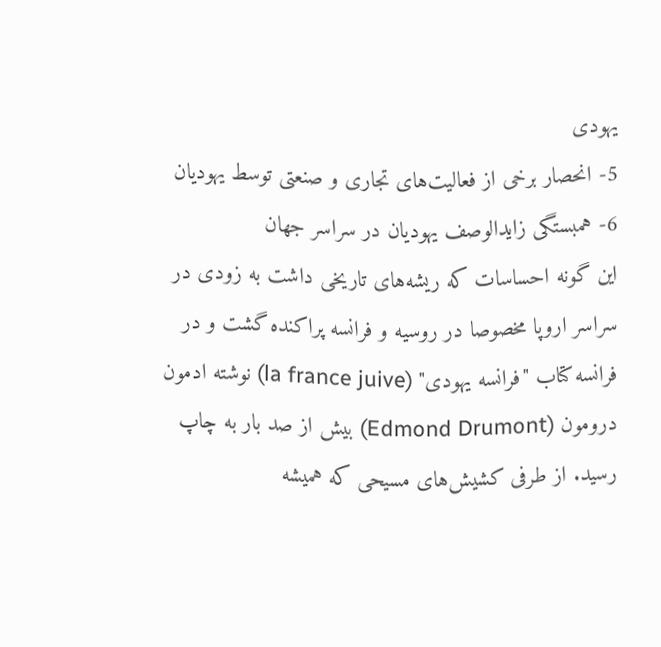یهودی
5- انحصار برخی از فعالیت‌های تجاری و صنعتی توسط یهودیان
6- همبستگی زایدالوصف یهودیان در سراسر جهان
این گونه احساسات که ریشه‌های تاریخی داشت به زودی در سراسر اروپا مخصوصا در روسیه و فرانسه پراکنده گشت و در فرانسه کتاب "فرانسه یهودی" (la france juive) نوشته ادمون درومون (Edmond Drumont) بیش از صد بار به چاپ رسید. از طرفی کشیش‌های مسیحی که همیشه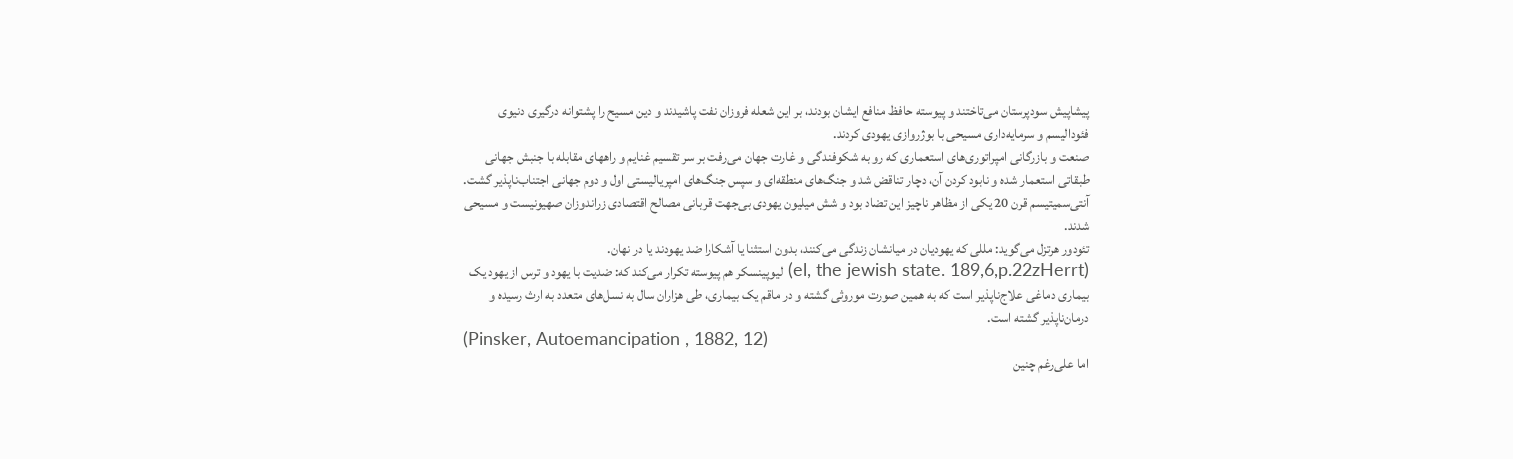پیشاپیش سودپرستان می‌تاختند و پیوسته حافظ منافع ایشان بودند، بر این شعله فروزان نفت پاشیدند و دین مسیح را پشتوانه درگیری دنیوی فئودالیسم و سرمایه‌داری مسیحی با بوژروازی یهودی کردند.
صنعت و بازرگانی امپراتوری‌های استعماری که رو به شکوفندگی و غارت جهان می‌رفت بر سر تقسیم غنایم و راههای مقابله با جنبش جهانی طبقاتی استعمار شده و نابود کردن آن، دچار تناقض شد و جنگ‌های منطقه‌ای و سپس جنگ‌های امپریالیستی اول و دوم جهانی اجتناب‌ناپذیر گشت. آنتی‌سمیتیسم قرن 20 یکی از مظاهر ناچیز این تضاد بود و شش میلیون یهودی بی‌جهت قربانی مصالح اقتصادی زراندوزان صهیونیست و مسیحی شدند.
تئودور هرتزل می‌گوید: مللی که یهودیان در میانشان زندگی می‌کنند، بدون استثنا یا آشکارا ضد یهودند یا در نهان.
(el, the jewish state. 189,6,p.22zHerrt) لیوپینسکر هم پیوسته تکرار می‌کند که: ضدیت با یهود و ترس از یهود یک بیماری دماغی علاج‌ناپذیر است که به همین صورت موروثی گشته و در ماقم یک بیماری، طی هزاران سال به نسل‌های متعدد به ارث رسیده و درمان‌ناپذیر گشته است.
(Pinsker, Autoemancipation , 1882, 12)
اما علی‌رغم چنین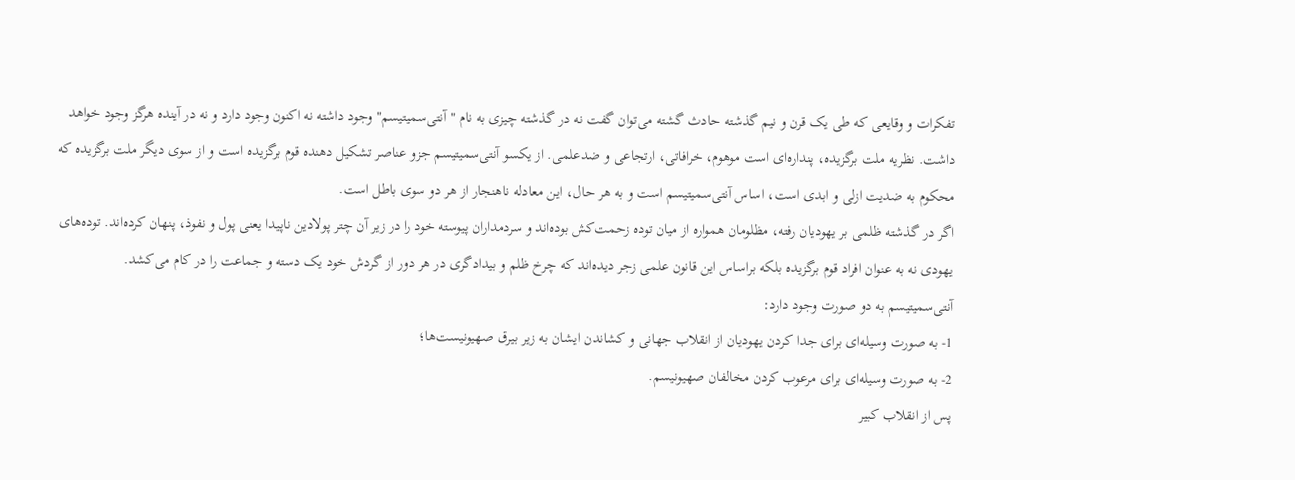تفکرات و وقایعی که طی یک قرن و نیم گذشته حادث گشته می‌توان گفت نه در گذشته چیزی به نام "آنتی‌سمیتیسم" وجود داشته نه اکنون وجود دارد و نه در آینده هرگز وجود خواهد داشت. نظریه ملت برگزیده، پنداره‌ای است موهوم، خرافاتی، ارتجاعی و ضدعلمی. از یکسو آنتی‌سمیتیسم جزو عناصر تشکیل دهنده قوم برگزیده است و از سوی دیگر ملت برگزیده که محکوم به ضدیت ازلی و ابدی است، اساس آنتی‌سمیتیسم است و به هر حال، این معادله ناهنجار از هر دو سوی باطل است.
اگر در گذشته ظلمی بر یهودیان رفته، مظلومان همواره از میان توده زحمت‌کش بوده‌اند و سردمداران پیوسته خود را در زیر آن چتر پولادین ناپیدا یعنی پول و نفوذ، پنهان کرده‌اند. توده‌های یهودی نه به عنوان افراد قوم برگزیده بلکه براساس این قانون علمی زجر دیده‌اند که چرخ ظلم و بیدادگری در هر دور از گردش خود یک دسته و جماعت را در کام می‌کشد.
آنتی‌سمیتیسم به دو صورت وجود دارد:
1- به صورت وسیله‌ای برای جدا کردن یهودیان از انقلاب جهانی و کشاندن ایشان به زیر بیرق صهیونیست‌ها؛
2- به صورت وسیله‌ای برای مرعوب کردن مخالفان صهیونیسم.
پس از انقلاب کبیر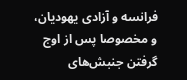فرانسه و آزادی یهودیان، و مخصوصا پس از اوج گرفتن جنبش‌های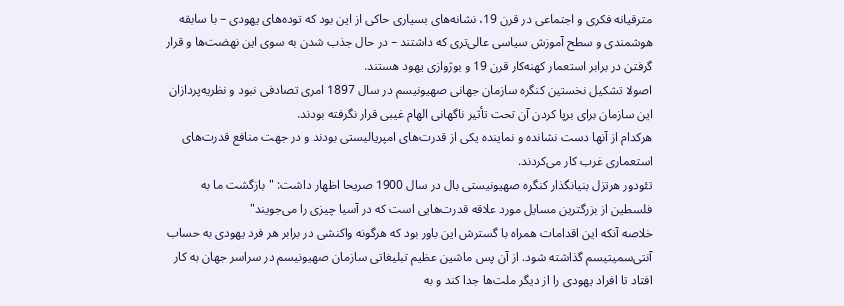مترقیانه فکری و اجتماعی در قرن 19، نشانه‌های بسیاری حاکی از این بود که توده‌های یهودی – با سابقه هوشمندی و سطح آموزش سیاسی عالی‌تری که داشتند – در حال جذب شدن به سوی این نهضت‌ها و قرار گرفتن در برابر استعمار کهنه‌کار قرن 19 و بوژوازی یهود هستند.
اصولا تشکیل نخستین کنگره سازمان جهانی صهیونیسم در سال 1897 امری تصادفی نبود و نظریه‌پردازان این سازمان برای برپا کردن آن تحت تأثیر ناگهانی الهام غیبی قرار نگرفته بودند.
هرکدام از آنها دست نشانده و نماینده یکی از قدرت‌های امپریالیستی بودند و در جهت منافع قدرت‌های استعماری غرب کار می‌کردند.
تئودور هرتزل بنیانگذار کنگره صهیونیستی بال در سال 1900 صریحا اظهار داشت: "بازگشت ما به فلسطین از بزرگترین مسایل مورد علاقه قدرت‌هایی است که در آسیا چیزی را می‌جویند"
خلاصه آنکه این اقدامات همراه با گسترش این باور بود که هرگونه واکنشی در برابر هر فرد یهودی به حساب آنتی‌سمیتیسم گذاشته شود. از آن پس ماشین عظیم تبلیغاتی سازمان صهیونیسم در سراسر جهان به کار افتاد تا افراد یهودی را از دیگر ملت‌ها جدا کند و به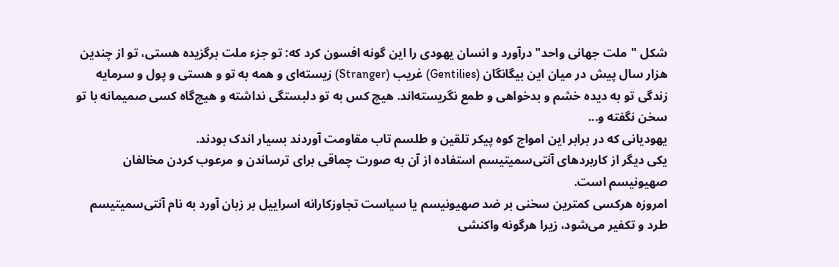شکل "ملت جهانی واحد" درآورد و انسان یهودی را این گونه افسون کرد که: تو جزء ملت برگزیده هستی، تو از چندین هزار سال پیش در میان این بیگانگان (Gentilies) غریب (Stranger) زیسته‌ای و همه به تو و هستی و پول و سرمایه زندگی تو به دیده خشم و بدخواهی و طمع نگریسته‌اند. هیچ کس به تو دلبستگی نداشته و هیچ‌گاه کسی صمیمانه با تو سخن نگفته و...
یهودیانی که در برابر این امواج کوه پیکر تلقین و طلسم تاب مقاومت آوردند بسیار اندک بودند.
یکی دیگر از کاربردهای آنتی‌سمیتیسم استفاده از آن به صورت چماقی برای ترساندن و مرعوب کردن مخالفان صهیونیسم است.
امروزه هرکسی کمترین سخنی بر ضد صهیونیسم یا سیاست تجاوزکارانه اسراییل بر زبان آورد به نام آنتی‌سمیتیسم طرد و تکفیر می‌شود، زیرا هرگونه واکنشی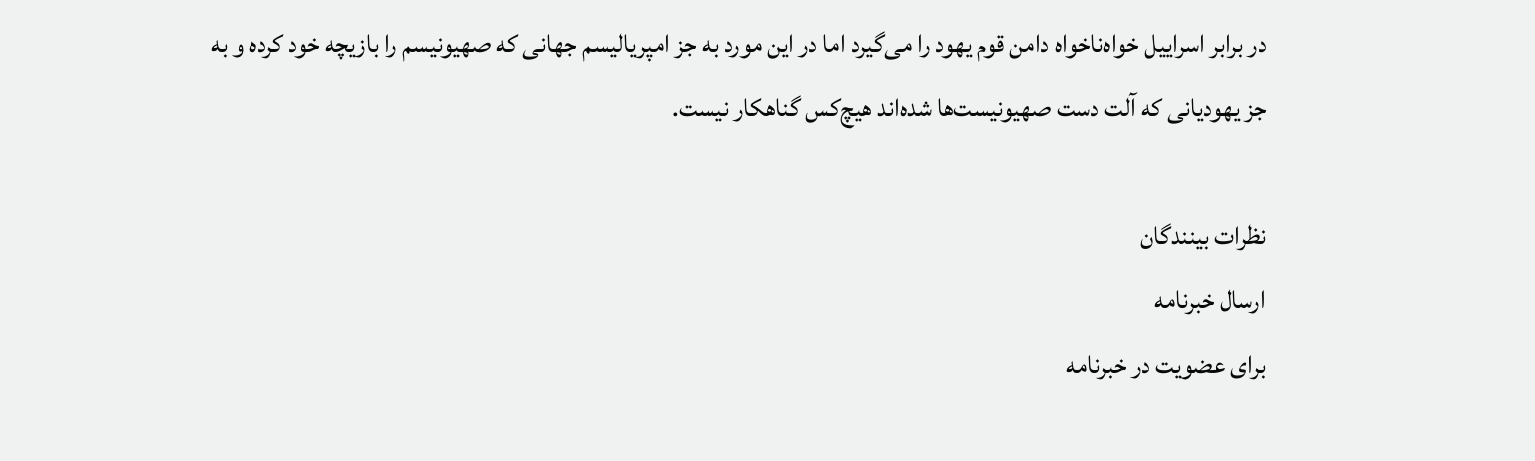در برابر اسراییل خواه‌ناخواه دامن قوم یهود را می‌گیرد اما در این مورد به جز امپریالیسم جهانی که صهیونیسم را بازیچه خود کرده و به جز یهودیانی که آلت دست صهیونیست‌ها شده‌اند هیچ‌کس گناهکار نیست.

نظرات بینندگان
ارسال خبرنامه
برای عضویت در خبرنامه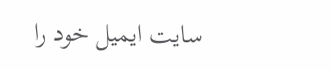سایت ایمیل خود را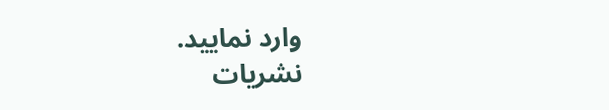وارد نمایید.
نشریات